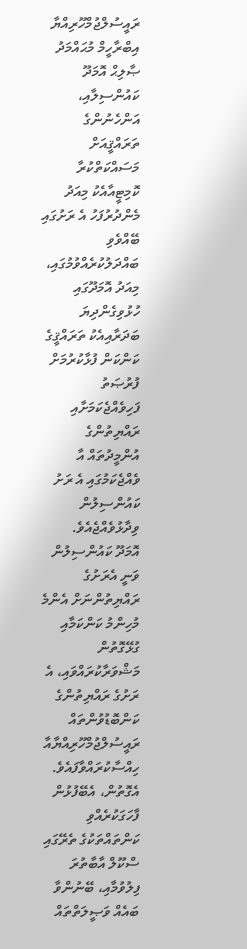ރައީސުލްޖުމްހޫރިއްޔާ އިބްރާހީމް މުޙައްމަދު ޞާލިޙް އޮމަދޫ ކައުންސިލާއި، އަންހެނުންގެ ތަރައްޤީއަށް މަސައްކަތްކުރާ ކޮމިޓީއާއެކު މިއަދު މެންދުރުފަހު އެ ރަށުގައި ބޭއްވެވި ބައްދަލުކުރެއްވުމުގައި، މިއަދު އޮމަދޫގައި ހުޅުވިގެންދިޔަ ބަދަރާއިއެކު ތަރައްޤީގެ ކަންކަން ފުޅާކުރުމަށް ފުރުޞަތު ފަހިވެއްޖެކަމަށާއި ރައްޔިތުންގެ އުންމީދުތައް އާ ވެއްޖެކަމުގައި އެ ރަށު ކައުންސިލުން ވިދާޅުވެއްޖެއެވެ.
އޮމަދޫ ކައުންސިލުން ވަނީ އެރަށުގެ ރައްޔިތުންނަށް އެންމެ މުހިންމު ކަންކަމާއި ގުޅޭގޮތުން މަޝްވަރާކުރައްވައި، އެ ރަށުގެ ރައްޔިތުންގެ ކަންބޮޑުވުންތައް ރައީސުލްޖުމްހޫރިއްޔާއާ ހިއްސާކުރައްވާފައެވެ. އެގޮތުން، އެބޭފުޅުން ފާހަގަކުރެއްވި ކަންތައްތަކުގެ ތެރޭގައި ސްކޫލް އާބާތުރަ ފިލުވުމާއި، ބޭނުންވާ ބައެއް ވަޞީލަތްތައް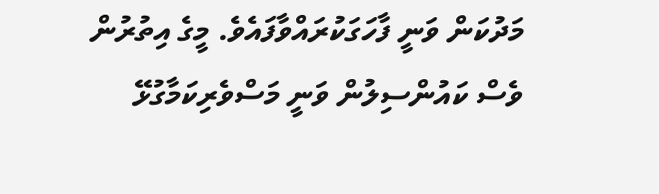މަދުކަން ވަނީ ފާހަގަކުރައްވާފައެވެ. މީގެ އިތުރުން ވެސް ކައުންސިލުން ވަނީ މަސްވެރިކަމާގުޅޭ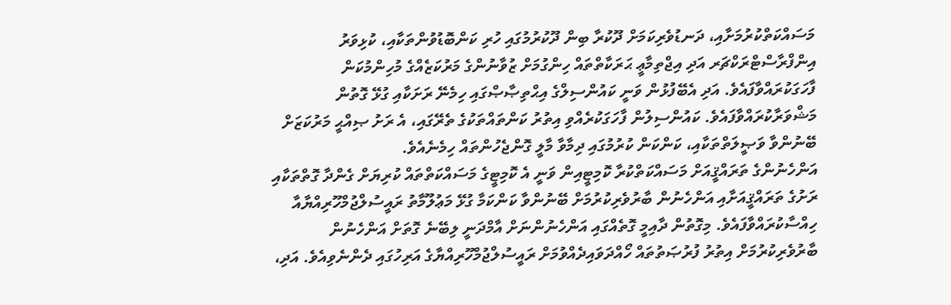މަސައްކަތްކުރުމަށާއި، ދަނޑުވެރިކަމަށް ދޫކުރާ ބިން ދޫކުރުމުގައި ހުރި ކަންބޮޑުވުންތަކާއި، ކުޅިވަރު އިންފްރާސްޓްރަކްޗަރ އަދި އިޖްތިމާޢީ ޙަރަކާތްތައް ހިންގުމަށް ޒުވާނުންގެ މަރުކަޒެއްގެ މުހިންމުކަން ފާހަގަކުރައްވާފައެވެ. އަދި އެބޭފުޅުން ވަނީ ކައުންސިލްގެ އިޙްތިޞާޞްގައި ހިމެނޭ ރަށަކާއި ގުޅޭ ގޮތުން މަޝްވަރާކުރައްވާފައެވެ. ކައުންސިލުން ފާހަގަކުރެއްވި އިތުރު ކަންތައްތަކުގެ ތެރޭގައި، އެ ރަށު ޞިއްޙީ މަރުކަޒަށް ބޭނުންވާ ވަޞީލަތްތަކާއި، ކަންކަން ކުރުމުގައި ދިމާވާ މާލީ ގޮންޖެހުންތައް ހިމެނެއެވެ.
އަންހެނުންގެ ތަރައްޤީއަށް މަސައްކަތްކުރާ ކޮމިޓީއިން ވަނީ އެ ކޮމިޓީގެ މަސައްކަތްތައް ކުރިޔަށް ގެންދާ ގޮތްތަކާއި ރަށުގެ ތަރައްޤީއަށާއި އަންހެނުން ބާރުވެރިކުރުމަށް ބޭނުންވާ ކަންކަމާ ގުޅޭ މަޢުލޫމާތު ރައީސުލްޖުމްހޫރިއްޔާއާ ހިއްސާކުރައްވާފައެވެ. މިގޮތުން ދާއިމީ ގޮތެއްގައި އަންހެނުންނަށް އާމްދަނީ ލިބޭނެ ގޮތަށް އަންހެނުން ބާރުވެރިކުރުމަށް އިތުރު ފުރުޞަތުތައް ހޯއްދަވައިދެއްވުމަށް ރައީސުލްޖުމްހޫރިއްޔާގެ އަރިހުގައި ދެންނެވިއެވެ. އަދި،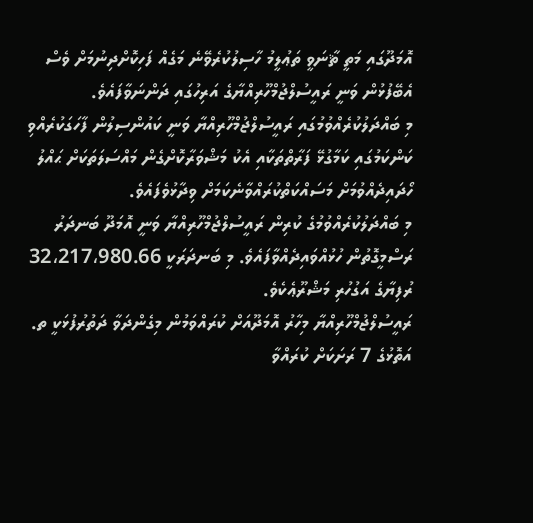އޮމަދޫގައި މަތީ ޘާނަވީ ތަޢުލީމު ހާސިލުކުރެވޭނެ މަގެއް ފަހިކޮށްދިނުމަށް ވެސް އެބޭފުޅުން ވަނީ ރައީސުލްޖުމްހޫރިއްޔާގެ އަރިހުގައި ދަންނަވާފައެވެ.
މި ބައްދަލުކުރެއްވުމުގައި ރައީސުލްޖުމްހޫރިއްޔާ ވަނީ ކައުންސިލުން ފާހަގަކުރެއްވި ކަންކަމުގައި ކަމާގުޅޭ ފަރާތްތަކާއި އެކު މަޝްވަރާކޮށްގެން މައްސަލަތަކަށް ޙައްލު ހޯދައިދެއްވުމަށް މަސައްކަތްކުރައްވާނެކަމަށް ވިދާޅުވެފައެވެ.
މި ބައްދަލުކުރެއްވުމުގެ ކުރިން ރައީސުލްޖުމްހޫރިއްޔާ ވަނީ އޮމަދޫ ބަނދަރު ރަސްމީގޮތުން ހުޅުއްވައިދެއްވާފައެވެ. މި ބަނދަރަކީ 32،217،980.66 ރުފިޔާގެ އަގުހުރި މަޝްރޫޢެކެވެ.
ރައީސުލްޖުމްހޫރިއްޔާ މިހާރު އޮމަދޫއަށް ކުރައްވަމުން މިގެންދަވާ ދަތުރުފުޅަކީ ތ. އަތޮޅުގެ 7 ރަށަކަށް ކުރައްވާ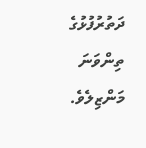ދަތުރުފުޅުގެ ތިންވަނަ މަންޒިލެވެ.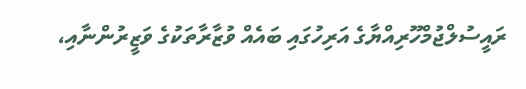ރައީސުލްޖުމްހޫރިއްޔާގެ އަރިހުގައި ބައެއް ވުޒާރާތަކުގެ ވަޒީރުންނާއި،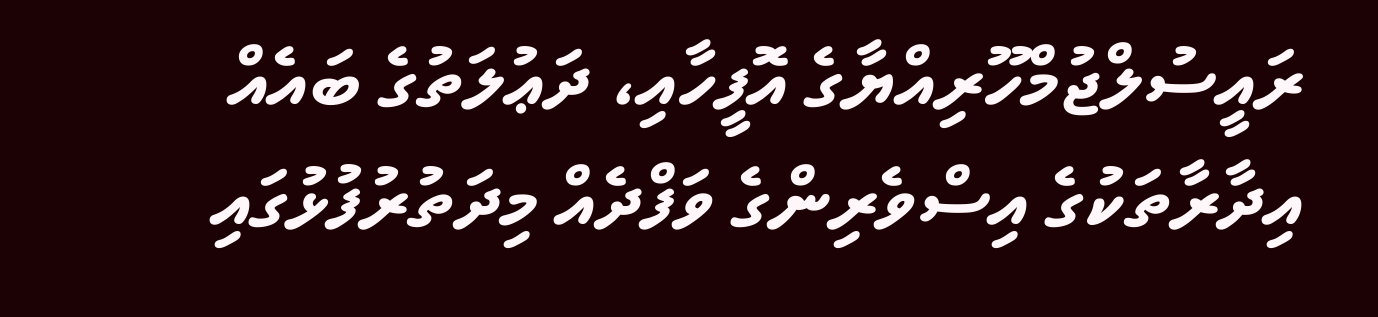ރައީސުލްޖުމްހޫރިއްޔާގެ އޮފީހާއި، ދަޢުލަތުގެ ބައެއް އިދާރާތަކުގެ އިސްވެރިންގެ ވަފްދެއް މިދަތުރުފުޅުގައި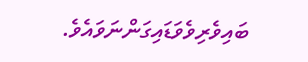ބައިވެރިވެވަޑައިގަންނަވައެވެ.